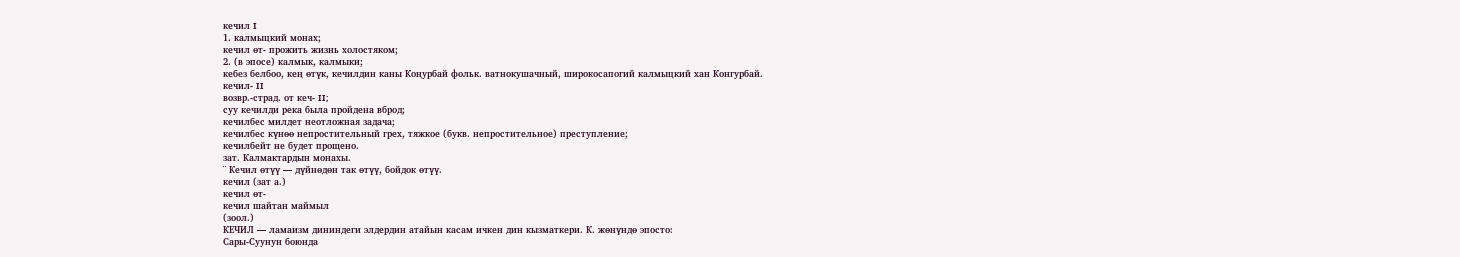кечил I
1. калмыцкий монах;
кечил өт- прожить жизнь холостяком;
2. (в эпосе) калмык, калмыки;
кебез белбоо, кең өтүк, кечилдин каны Коңурбай фольк. ватнокушачный, широкосапогий калмыцкий хан Конгурбай.
кечил- II
возвр.-страд. от кеч- II;
суу кечилди река была пройдена вброд;
кечилбес милдет неотложная задача;
кечилбес күнөө непростительный грех, тяжкое (букв. непростительное) преступление;
кечилбейт не будет прощено.
зат. Калмактардын монахы.
¨ Кечил өтүү — дүйнөдөн так өтүү, бойдок өтүү.
кечил (зат а.)
кечил өт-
кечил шайтан маймыл
(зоол.)
КЕЧИЛ — ламаизм дининдеги элдердин атайын касам ичкен дин кызматкери. К. жөнүндө эпосто:
Сары-Суунун боюнда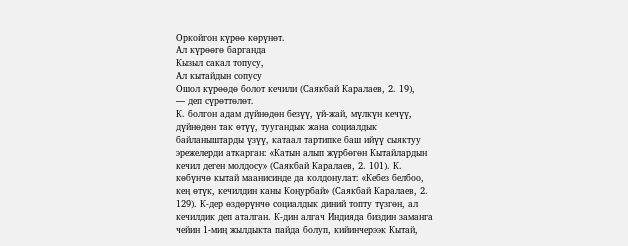Оркойгон күрөө көрүнөт.
Ал күрөөгө барганда
Кызыл сакал топусу,
Ал кытайдын сопусу
Ошол күрөөдө болот кечили (Саякбай Каралаев, 2. 19),
— деп сүрөттөлөт.
К. болгон адам дүйнөдөн безүү, үй-жай, мүлкүн кечүү, дүйнөдөн так өтүү, туугандык жана социалдык байланыштарды үзүү, катаал тартипке баш ийүү сыяктуу эрежелерди аткарган: «Катын алып жүрбөгөн Кытайлардын кечил деген молдосу» (Саякбай Каралаев, 2. 101). К. көбүнчө кытай маанисинде да колдонулат: «Кебез белбоо, кең өтүк, кечилдин каны Коңурбай» (Саякбай Каралаев, 2. 129). К-дер өздөрүнчө социалдык диний топту түзгөн, ал кечилдик деп аталган. К-дин алгач Индияда биздин заманга чейин 1-миң жылдыкта пайда болуп, кийинчерээк Кытай,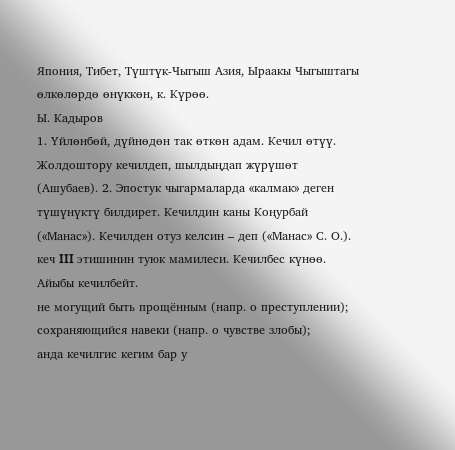Япония, Тибет, Түштүк-Чыгыш Азия, Ыраакы Чыгыштагы өлкөлөрдө өнүккөн, к. Күрөө.
Ы. Кадыров
1. Үйлөнбөй, дүйнөдөн так өткөн адам. Кечил өтүү. Жолдоштору кечилдеп, шылдыңдап жүрүшөт (Ашубаев). 2. Эпостук чыгармаларда «калмак» деген түшүнүктү билдирет. Кечилдин каны Коңурбай («Манас»). Кечилден отуз келсин – деп («Манас» С. О.).
кеч III этишинин туюк мамилеси. Кечилбес күнөө. Айыбы кечилбейт.
не могущий быть прощённым (напр. о преступлении); сохраняющийся навеки (напр. о чувстве злобы);
анда кечилгис кегим бар у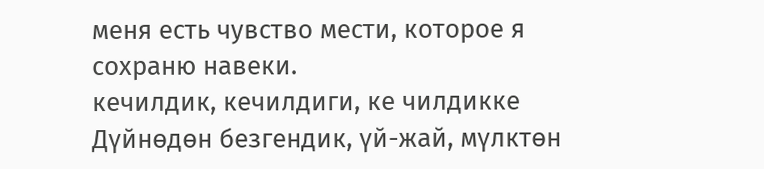меня есть чувство мести, которое я сохраню навеки.
кечилдик, кечилдиги, ке чилдикке
Дүйнөдөн безгендик, үй-жай, мүлктөн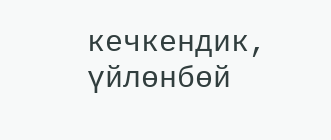кечкендик, үйлөнбөй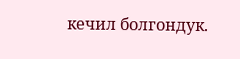кечил болгондук.